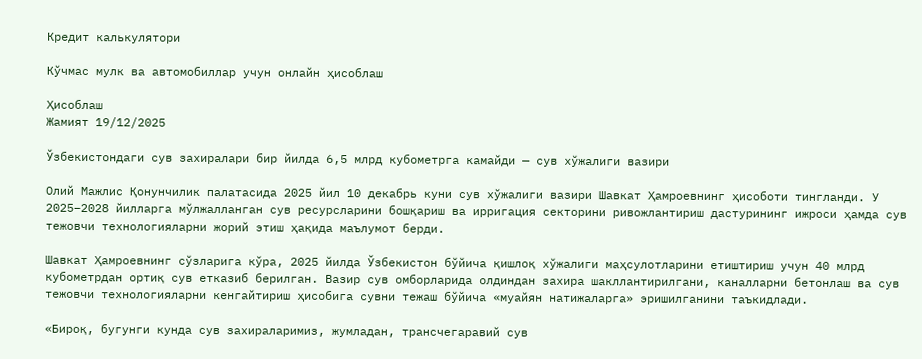Кредит калькулятори

Кўчмас мулк ва автомобиллар учун онлайн ҳисоблаш

Ҳисоблаш
Жамият 19/12/2025

Ўзбекистондаги сув захиралари бир йилда 6,5 млрд кубометрга камайди — сув хўжалиги вазири

Олий Мажлис Қонунчилик палатасида 2025 йил 10 декабрь куни сув хўжалиги вазири Шавкат Ҳамроевнинг ҳисоботи тингланди. У 2025−2028 йилларга мўлжалланган сув ресурсларини бошқариш ва ирригация секторини ривожлантириш дастурининг ижроси ҳамда сув тежовчи технологияларни жорий этиш ҳақида маълумот берди.

Шавкат Ҳамроевнинг сўзларига кўра, 2025 йилда Ўзбекистон бўйича қишлоқ хўжалиги маҳсулотларини етиштириш учун 40 млрд кубометрдан ортиқ сув етказиб берилган. Вазир сув омборларида олдиндан захира шакллантирилгани, каналларни бетонлаш ва сув тежовчи технологияларни кенгайтириш ҳисобига сувни тежаш бўйича «муайян натижаларга» эришилганини таъкидлади.

«Бироқ, бугунги кунда сув захираларимиз, жумладан, трансчегаравий сув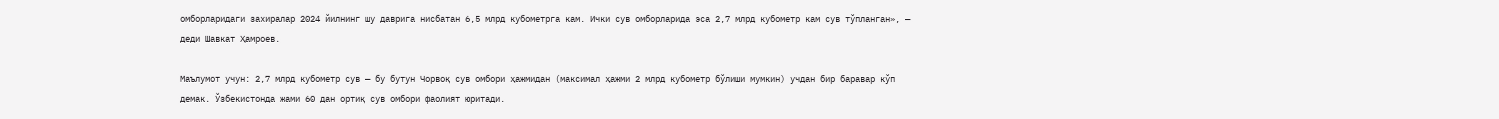омборларидаги захиралар 2024 йилнинг шу даврига нисбатан 6,5 млрд кубометрга кам. Ички сув омборларида эса 2,7 млрд кубометр кам сув тўпланган», — деди Шавкат Ҳамроев.

Маълумот учун: 2,7 млрд кубометр сув — бу бутун Чорвоқ сув омбори ҳажмидан (максимал ҳажми 2 млрд кубометр бўлиши мумкин) учдан бир баравар кўп демак. Ўзбекистонда жами 60 дан ортиқ сув омбори фаолият юритади.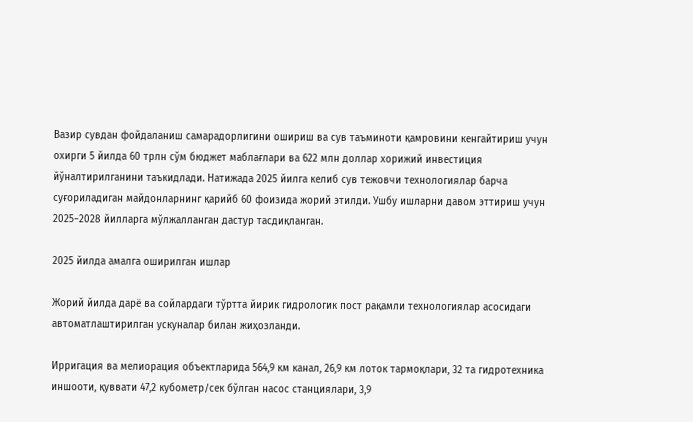Вазир сувдан фойдаланиш самарадорлигини ошириш ва сув таъминоти қамровини кенгайтириш учун охирги 5 йилда 60 трлн сўм бюджет маблағлари ва 622 млн доллар хорижий инвестиция йўналтирилганини таъкидлади. Натижада 2025 йилга келиб сув тежовчи технологиялар барча суғориладиган майдонларнинг қарийб 60 фоизида жорий этилди. Ушбу ишларни давом эттириш учун 2025−2028 йилларга мўлжалланган дастур тасдиқланган.

2025 йилда амалга оширилган ишлар

Жорий йилда дарё ва сойлардаги тўртта йирик гидрологик пост рақамли технологиялар асосидаги автоматлаштирилган ускуналар билан жиҳозланди.

Ирригация ва мелиорация объектларида 564,9 км канал, 26,9 км лоток тармоқлари, 32 та гидротехника иншооти, қуввати 47,2 кубометр/сек бўлган насос станциялари, 3,9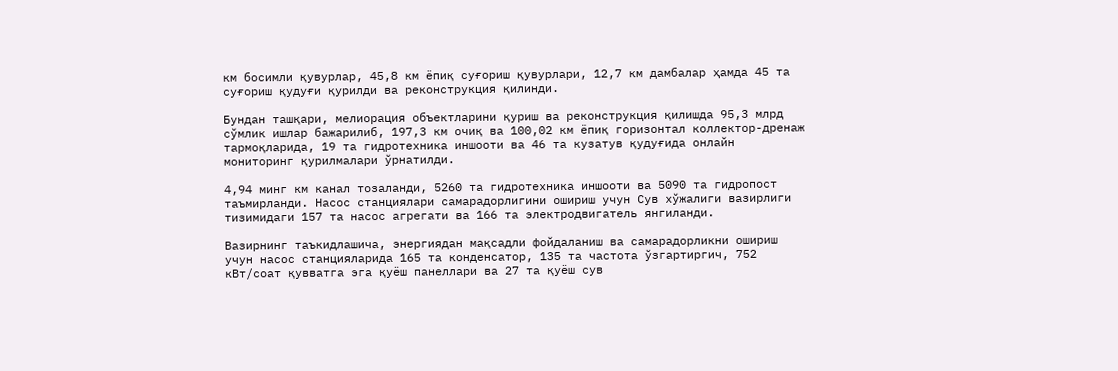км босимли қувурлар, 45,8 км ёпиқ суғориш қувурлари, 12,7 км дамбалар ҳамда 45 та суғориш қудуғи қурилди ва реконструкция қилинди.

Бундан ташқари, мелиорация объектларини қуриш ва реконструкция қилишда 95,3 млрд сўмлик ишлар бажарилиб, 197,3 км очиқ ва 100,02 км ёпиқ горизонтал коллектор-дренаж тармоқларида, 19 та гидротехника иншооти ва 46 та кузатув қудуғида онлайн мониторинг қурилмалари ўрнатилди.

4,94 минг км канал тозаланди, 5260 та гидротехника иншооти ва 5090 та гидропост таъмирланди. Насос станциялари самарадорлигини ошириш учун Сув хўжалиги вазирлиги тизимидаги 157 та насос агрегати ва 166 та электродвигатель янгиланди.

Вазирнинг таъкидлашича, энергиядан мақсадли фойдаланиш ва самарадорликни ошириш учун насос станцияларида 165 та конденсатор, 135 та частота ўзгартиргич, 752 кВт/соат қувватга эга қуёш панеллари ва 27 та қуёш сув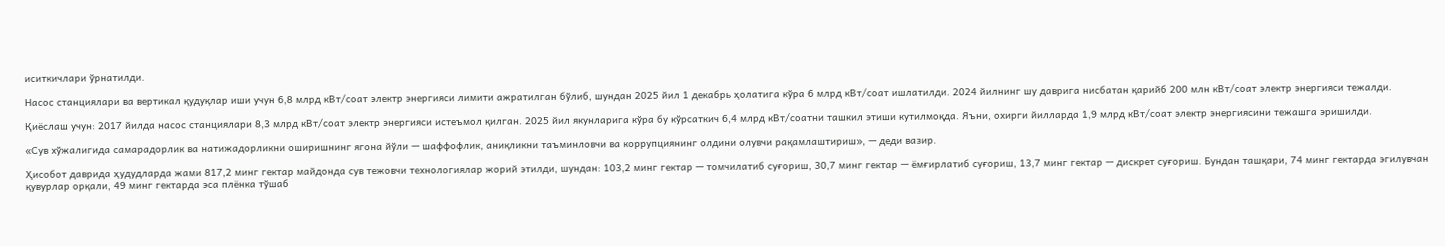иситкичлари ўрнатилди.

Насос станциялари ва вертикал қудуқлар иши учун 6,8 млрд кВт/соат электр энергияси лимити ажратилган бўлиб, шундан 2025 йил 1 декабрь ҳолатига кўра 6 млрд кВт/соат ишлатилди. 2024 йилнинг шу даврига нисбатан қарийб 200 млн кВт/соат электр энергияси тежалди.

Қиёслаш учун: 2017 йилда насос станциялари 8,3 млрд кВт/соат электр энергияси истеъмол қилган. 2025 йил якунларига кўра бу кўрсаткич 6,4 млрд кВт/соатни ташкил этиши кутилмоқда. Яъни, охирги йилларда 1,9 млрд кВт/соат электр энергиясини тежашга эришилди.

«Сув хўжалигида самарадорлик ва натижадорликни оширишнинг ягона йўли — шаффофлик, аниқликни таъминловчи ва коррупциянинг олдини олувчи рақамлаштириш», — деди вазир.

Ҳисобот даврида ҳудудларда жами 817,2 минг гектар майдонда сув тежовчи технологиялар жорий этилди, шундан: 103,2 минг гектар — томчилатиб суғориш, 30,7 минг гектар — ёмғирлатиб суғориш, 13,7 минг гектар — дискрет суғориш. Бундан ташқари, 74 минг гектарда эгилувчан қувурлар орқали, 49 минг гектарда эса плёнка тўшаб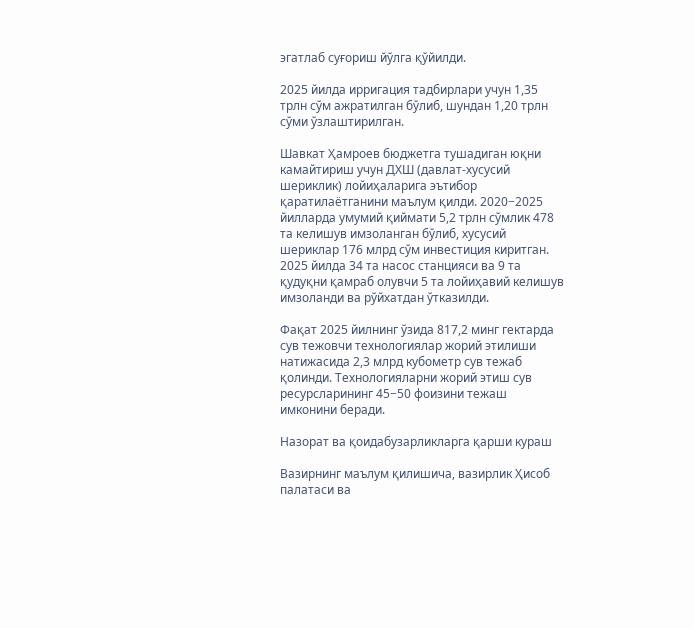эгатлаб суғориш йўлга қўйилди.

2025 йилда ирригация тадбирлари учун 1,35 трлн сўм ажратилган бўлиб, шундан 1,20 трлн сўми ўзлаштирилган.

Шавкат Ҳамроев бюджетга тушадиган юқни камайтириш учун ДХШ (давлат-хусусий шериклик) лойиҳаларига эътибор қаратилаётганини маълум қилди. 2020−2025 йилларда умумий қиймати 5,2 трлн сўмлик 478 та келишув имзоланган бўлиб, хусусий шериклар 176 млрд сўм инвестиция киритган. 2025 йилда 34 та насос станцияси ва 9 та қудуқни қамраб олувчи 5 та лойиҳавий келишув имзоланди ва рўйхатдан ўтказилди.

Фақат 2025 йилнинг ўзида 817,2 минг гектарда сув тежовчи технологиялар жорий этилиши натижасида 2,3 млрд кубометр сув тежаб қолинди. Технологияларни жорий этиш сув ресурсларининг 45−50 фоизини тежаш имконини беради.

Назорат ва қоидабузарликларга қарши кураш

Вазирнинг маълум қилишича, вазирлик Ҳисоб палатаси ва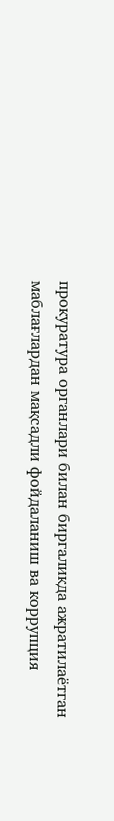прокуратура органлари билан биргаликда ажратилаётган маблағлардан мақсадли фойдаланиш ва коррупция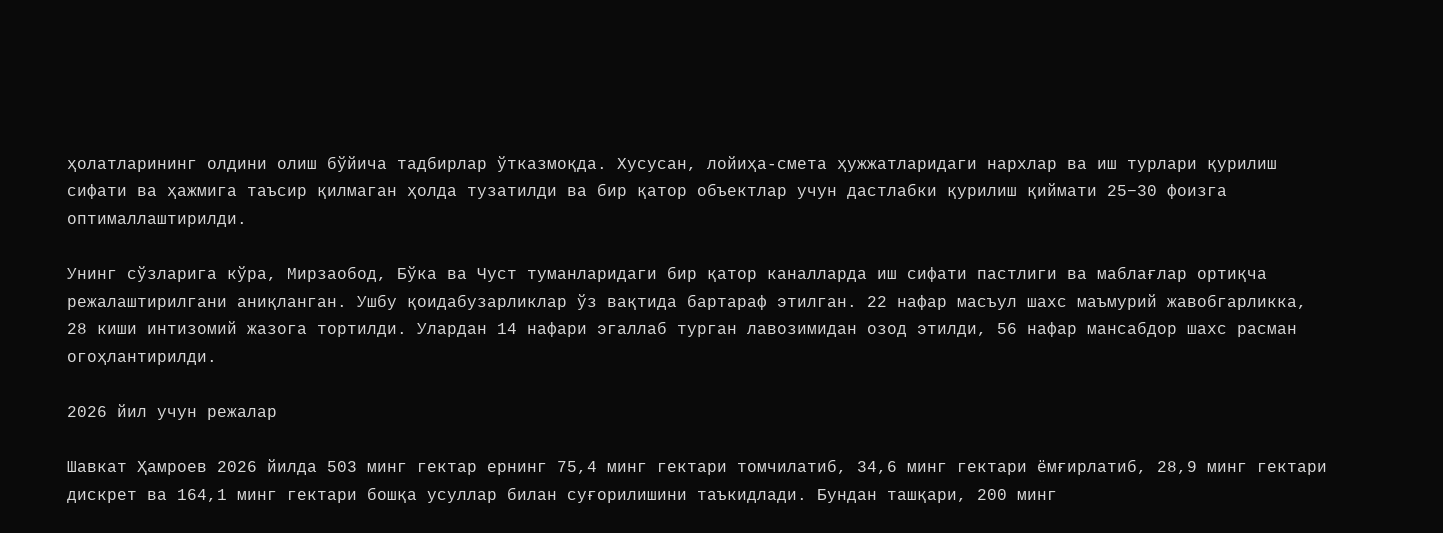ҳолатларининг олдини олиш бўйича тадбирлар ўтказмоқда. Хусусан, лойиҳа-смета ҳужжатларидаги нархлар ва иш турлари қурилиш сифати ва ҳажмига таъсир қилмаган ҳолда тузатилди ва бир қатор объектлар учун дастлабки қурилиш қиймати 25−30 фоизга оптималлаштирилди.

Унинг сўзларига кўра, Мирзаобод, Бўка ва Чуст туманларидаги бир қатор каналларда иш сифати пастлиги ва маблағлар ортиқча режалаштирилгани аниқланган. Ушбу қоидабузарликлар ўз вақтида бартараф этилган. 22 нафар масъул шахс маъмурий жавобгарликка, 28 киши интизомий жазога тортилди. Улардан 14 нафари эгаллаб турган лавозимидан озод этилди, 56 нафар мансабдор шахс расман огоҳлантирилди.

2026 йил учун режалар

Шавкат Ҳамроев 2026 йилда 503 минг гектар ернинг 75,4 минг гектари томчилатиб, 34,6 минг гектари ёмғирлатиб, 28,9 минг гектари дискрет ва 164,1 минг гектари бошқа усуллар билан суғорилишини таъкидлади. Бундан ташқари, 200 минг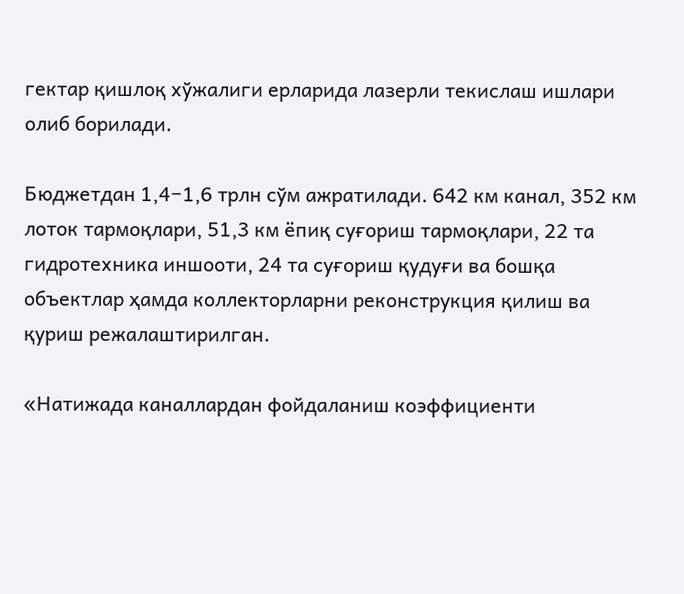гектар қишлоқ хўжалиги ерларида лазерли текислаш ишлари олиб борилади.

Бюджетдан 1,4−1,6 трлн сўм ажратилади. 642 км канал, 352 км лоток тармоқлари, 51,3 км ёпиқ суғориш тармоқлари, 22 та гидротехника иншооти, 24 та суғориш қудуғи ва бошқа объектлар ҳамда коллекторларни реконструкция қилиш ва қуриш режалаштирилган.

«Натижада каналлардан фойдаланиш коэффициенти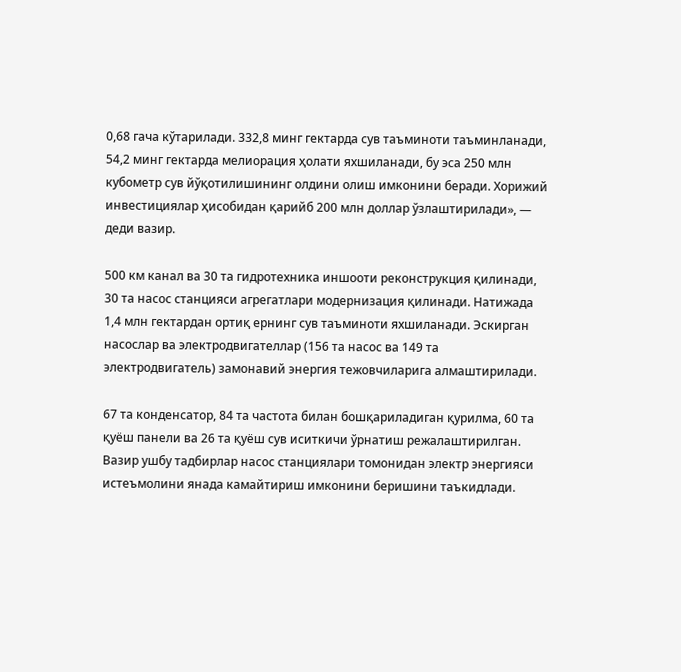0,68 гача кўтарилади. 332,8 минг гектарда сув таъминоти таъминланади, 54,2 минг гектарда мелиорация ҳолати яхшиланади, бу эса 250 млн кубометр сув йўқотилишининг олдини олиш имконини беради. Хорижий инвестициялар ҳисобидан қарийб 200 млн доллар ўзлаштирилади», — деди вазир.

500 км канал ва 30 та гидротехника иншооти реконструкция қилинади, 30 та насос станцияси агрегатлари модернизация қилинади. Натижада 1,4 млн гектардан ортиқ ернинг сув таъминоти яхшиланади. Эскирган насослар ва электродвигателлар (156 та насос ва 149 та электродвигатель) замонавий энергия тежовчиларига алмаштирилади.

67 та конденсатор, 84 та частота билан бошқариладиган қурилма, 60 та қуёш панели ва 26 та қуёш сув иситкичи ўрнатиш режалаштирилган. Вазир ушбу тадбирлар насос станциялари томонидан электр энергияси истеъмолини янада камайтириш имконини беришини таъкидлади.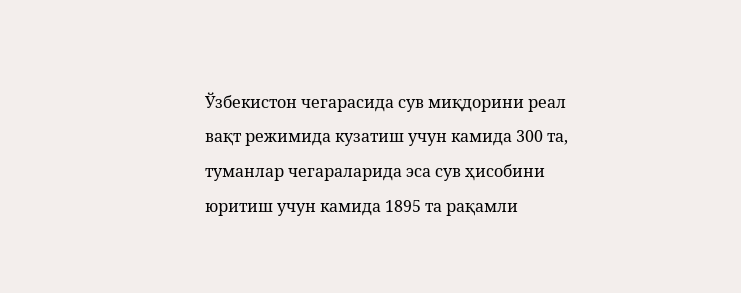Ўзбекистон чегарасида сув миқдорини реал вақт режимида кузатиш учун камида 300 та, туманлар чегараларида эса сув ҳисобини юритиш учун камида 1895 та рақамли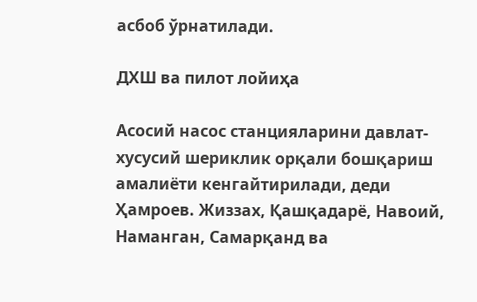асбоб ўрнатилади.

ДХШ ва пилот лойиҳа

Асосий насос станцияларини давлат-хусусий шериклик орқали бошқариш амалиёти кенгайтирилади, деди Ҳамроев. Жиззах, Қашқадарё, Навоий, Наманган, Самарқанд ва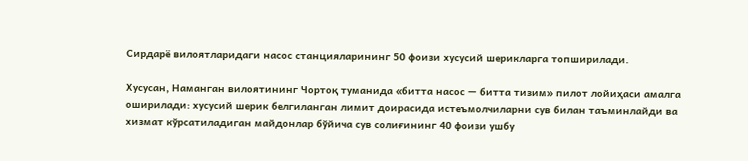Сирдарё вилоятларидаги насос станцияларининг 50 фоизи хусусий шерикларга топширилади.

Хусусан, Наманган вилоятининг Чортоқ туманида «битта насос — битта тизим» пилот лойиҳаси амалга оширилади: хусусий шерик белгиланган лимит доирасида истеъмолчиларни сув билан таъминлайди ва хизмат кўрсатиладиган майдонлар бўйича сув солиғининг 40 фоизи ушбу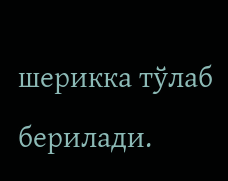шерикка тўлаб берилади.